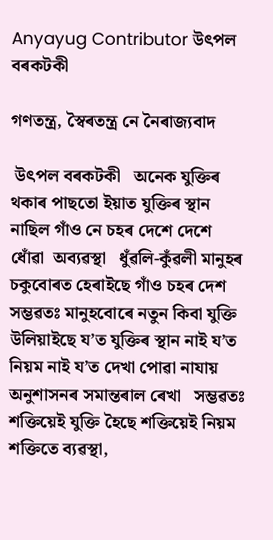Anyayug Contributor উৎপল বৰকটকী

গণতন্ত্ৰ, স্বৈৰতন্ত্ৰ নে নৈৰাজ্যবাদ

 উৎপল বৰকটকী   অনেক যুক্তিৰ থকাৰ পাছতো ইয়াত যুক্তিৰ স্থান নাছিল গাঁও নে চহৰ দেশে দেশে ধোঁৱা  অব্যৱস্থা   ধুঁৱলি-কুঁৱলী মানুহৰ চকুবোৰত হেৰাইছে গাঁও চহৰ দেশ   সম্ভৱতঃ মানুহবোৰে নতুন কিবা যুক্তি উলিয়াইছে য’ত যুক্তিৰ স্থান নাই য’ত নিয়ম নাই য’ত দেখা পোৱা নাযায় অনুশাসনৰ সমান্তৰাল ৰেখা   সম্ভৱতঃ শক্তিয়েই যুক্তি হৈছে শক্তিয়েই নিয়ম শক্তিতে ব্যৱস্থা,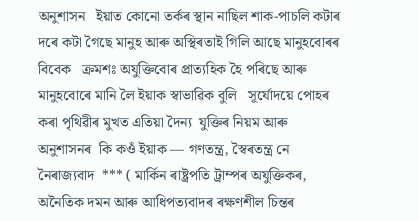অনুশাসন   ইয়াত কোনো তৰ্কৰ স্থান নাছিল শাক-পাচলি কটাৰ দৰে কটা গৈছে মানুহ আৰু অস্থিৰতাই গিলি আছে মানুহবোৰৰ বিবেক   ক্ৰমশঃ অযুক্তিবোৰ প্ৰাত্যহিক হৈ পৰিছে আৰু মানুহবোৰে মানি লৈ ইয়াক স্বাভাৱিক বুলি   সূৰ্যোদয়ে পোহৰ কৰা পৃথিৱীৰ মুখত এতিয়া দৈন্য  যুক্তিৰ নিয়ম আৰু অনুশাসনৰ  কি কওঁ ইয়াক — গণতন্ত্ৰ, স্বৈৰতন্ত্ৰ নে নৈৰাজ্যবাদ  *** ( মাৰ্কিন ৰাষ্ট্ৰপতি ট্ৰাম্পৰ অযুক্তিকৰ, অনৈতিক দমন আৰু আধিপত্যবাদৰ ৰক্ষণশীল চিন্তৰ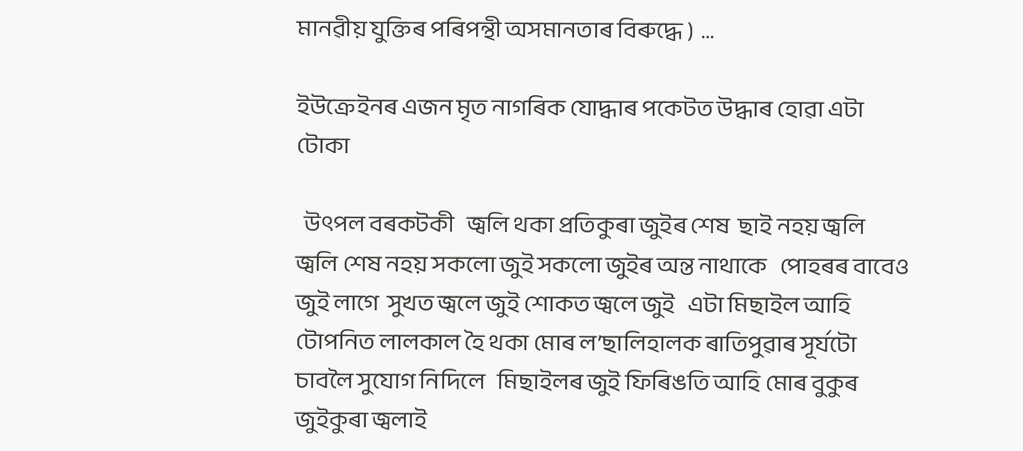মানৱীয় যুক্তিৰ পৰিপন্থী অসমানতাৰ বিৰুদ্ধে )  …

ইউক্ৰেইনৰ এজন মৃত নাগৰিক যোদ্ধাৰ পকেটত উদ্ধাৰ হোৱা এটা টোকা

  উৎপল বৰকটকী   জ্বলি থকা প্ৰতিকুৰা জুইৰ শেষ  ছাই নহয় জ্বলি জ্বলি শেষ নহয় সকলো জুই সকলো জুইৰ অন্ত নাথাকে   পোহৰৰ বাবেও জুই লাগে  সুখত জ্বলে জুই শোকত জ্বলে জুই   এটা মিছাইল আহি টোপনিত লালকাল হৈ থকা মোৰ ল’ছালিহালক ৰাতিপুৱাৰ সূৰ্যটো চাবলৈ সুযোগ নিদিলে   মিছাইলৰ জুই ফিৰিঙতি আহি মোৰ বুকুৰ জুইকুৰা জ্বলাই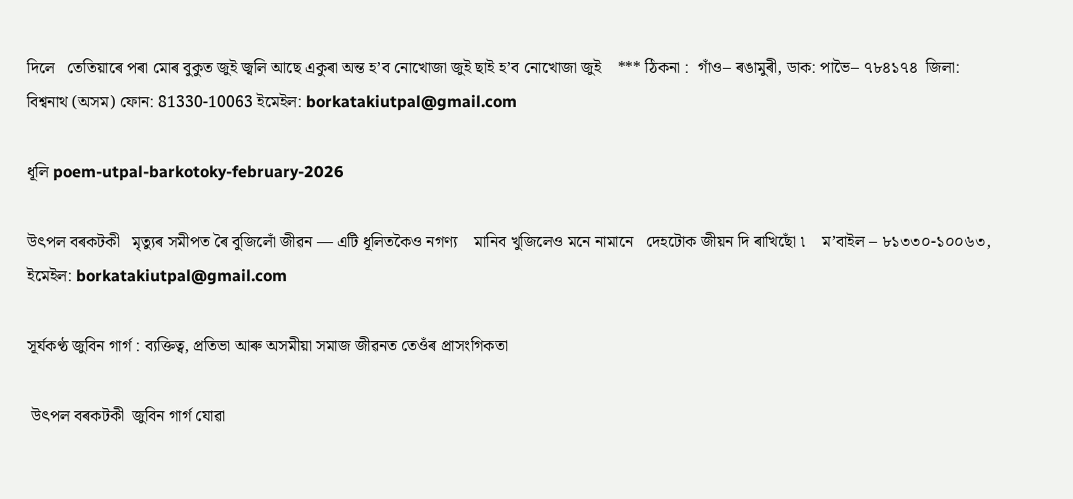দিলে   তেতিয়াৰে পৰা মোৰ বুকুত জুই জ্বলি আছে একুৰা অন্ত হ’ব নোখোজা জুই ছাই হ’ব নোখোজা জুই    *** ঠিকনা :  গাঁও– ৰঙামুৰী, ডাক: পাভৈ– ৭৮৪১৭৪  জিলা: বিশ্বনাথ (অসম) ফোন: 81330-10063 ইমেইল: borkatakiutpal@gmail.com

ধূলি poem-utpal-barkotoky-february-2026

উৎপল বৰকটকী   মৃত্যুৰ সমীপত ৰৈ বুজিলোঁ জীৱন — এটি ধূলিতকৈও নগণ্য    মানিব খুজিলেও মনে নামানে   দেহটোক জীয়ন দি ৰাখিছোঁ ৷    ম’বাইল – ৮১৩৩০-১০০৬৩, ইমেইল: borkatakiutpal@gmail.com

সূৰ্যকণ্ঠ জুবিন গাৰ্গ : ব্যক্তিত্ব, প্ৰতিভা আৰু অসমীয়া সমাজ জীৱনত তেওঁৰ প্ৰাসংগিকতা

 উৎপল বৰকটকী  জুবিন গাৰ্গ যোৱা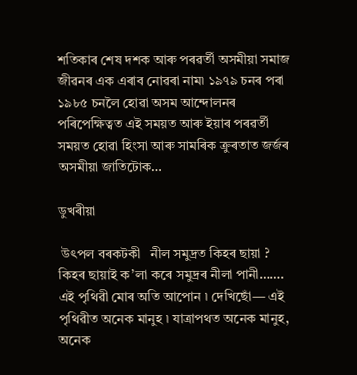শতিকাৰ শেষ দশক আৰু পৰৱৰ্তী অসমীয়া সমাজ জীৱনৰ এক এৰাব নোৱৰা নাম৷ ১৯৭৯ চনৰ পৰা ১৯৮৫ চনলৈ হোৱা অসম আন্দোলনৰ পৰিপেক্ষিত্বত এই সময়ত আৰু ইয়াৰ পৰৱৰ্তী সময়ত হোৱা হিংসা আৰু সামৰিক ক্ৰুৰতাত জৰ্জৰ অসমীয়া জাতিটোক…

ডুখৰীয়া

 উৎপল বৰকটকী   নীল সমুদ্ৰত কিহৰ ছায়া ? কিহৰ ছায়াই ক’লা কৰে সমুদ্ৰৰ নীলা পানী……. এই পৃথিৱী মোৰ অতি আপোন ৷ দেখিছোঁ— এই পৃথিৱীত অনেক মানুহ ৷ যাত্ৰাপথত অনেক মানুহ, অনেক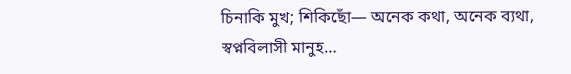চিনাকি মুখ; শিকিছোঁ— অনেক কথা, অনেক ব্যথা, স্বপ্নবিলাসী মানুহ…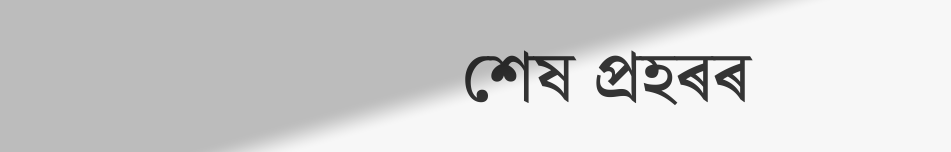শেষ প্ৰহৰৰ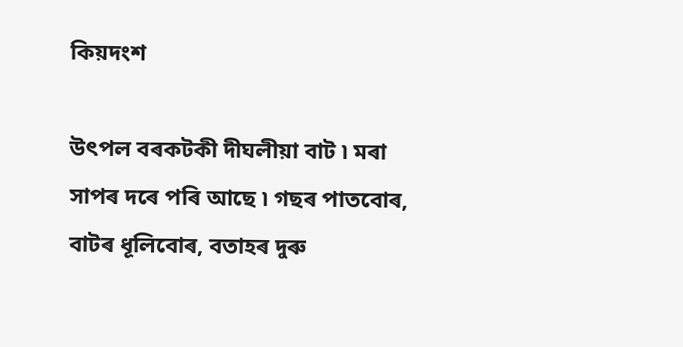কিয়দংশ

উৎপল বৰকটকী দীঘলীয়া বাট ৷ মৰা সাপৰ দৰে পৰি আছে ৷ গছৰ পাতবোৰ, বাটৰ ধূলিবোৰ, বতাহৰ দুৰু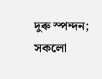দুৰু স্পন্দন; সকলো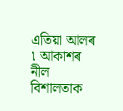এতিয়া আলৰ ৷ আকাশৰ নীল বিশালতাক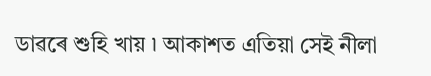ডাৱৰে শুহি খায় ৷ আকাশত এতিয়া সেই নীলা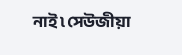নাই ৷ সেউজীয়া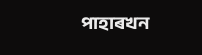পাহাৰখন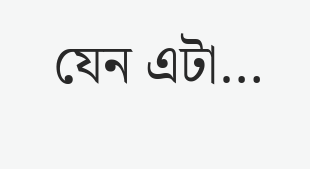যেন এটা…